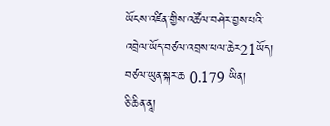ཡོངས་འཛིན་གྱིས་འཚོལ་བཤེར་བྱས་པའི་འབྲེལ་ཡོད་བཙལ་འབྲས་ཕལ་ཆེར21ཡོད།  བཙལ་ཡུན་སྐར་ཆ 0.179 ཡིན།
ཅི་ཆིན་ནཱ།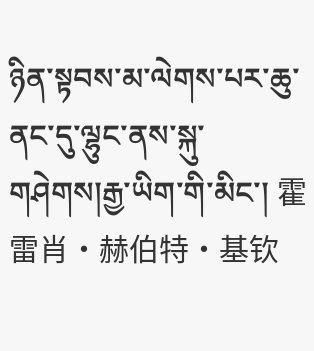ཉིན་སྟབས་མ་ལེགས་པར་ཆུ་ནང་དུ་ལྷུང་ནས་སྐུ་གཤེགས།རྒྱ་ཡིག་གི་མིང་། 霍雷肖·赫伯特·基钦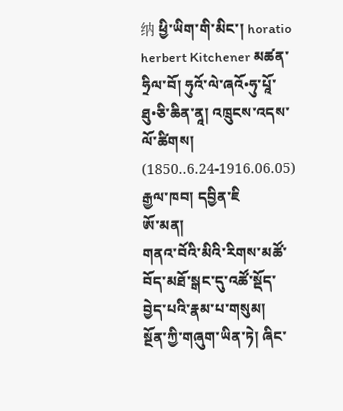纳 ཕྱི་ཡིག་གི་མིང་། horatio herbert Kitchener མཚན་ཧྲིལ་བོ། ཧུའོ་ལེ་ཞའོ•ཧུ་པཱོ་ཐུ•ཅི་ཆིན་ནཱ། འཁྲུངས་འདས་ལོ་ཚིགས། (1850..6.24-1916.06.05) རྒྱལ་ཁབ། དབྱིན་ཇི
ཨོ་མན།
གནའ་བོའི་མིའི་རིགས་མཚོ་བོད་མཐོ་སྒང་དུ་འཚོ་སྡོད་བྱེད་པའི་རྣམ་པ་གསུམ།
སྔོན་ཀྱི་གཞུག་ཡིན་ཏེ། ཞིང་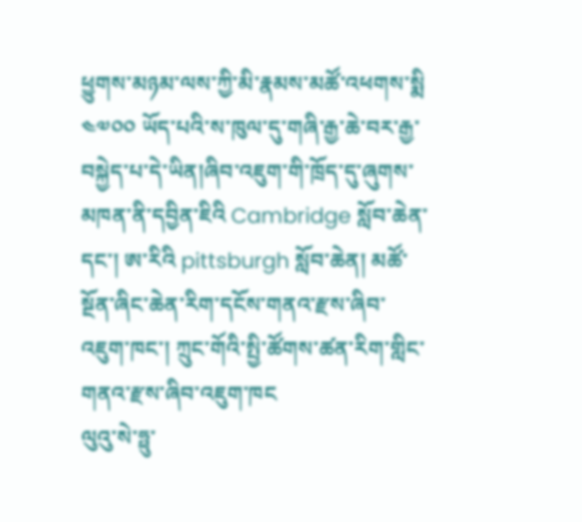ཕྱུགས་མཉམ་ལས་ཀྱི་མི་རྣམས་མཚོ་འཕགས་སྨི ༤༧༠༠ ཡོད་པའི་ས་ཁུལ་དུ་གཞི་རྒྱ་ཆེ་བར་རྒྱ་བསྐྱེད་པ་དེ་ཡིན།ཞིབ་འཇུག་གི་ཁྲོད་དུ་ཞུགས་མཁན་ནི་དབྱིན་ཇིའི Cambridge སློབ་ཆེན་དང་། ཨ་རིའི pittsburgh སློབ་ཆེན། མཚོ་སྔོན་ཞིང་ཆེན་རིག་དངོས་གནའ་རྫས་ཞིབ་འཇུག་ཁང་། ཀྲུང་གོའི་སྤྱི་ཚོགས་ཚན་རིག་གླིང་གནའ་རྫས་ཞིབ་འཇུག་ཁང
ལུའུ་སེ་ཧྥུ་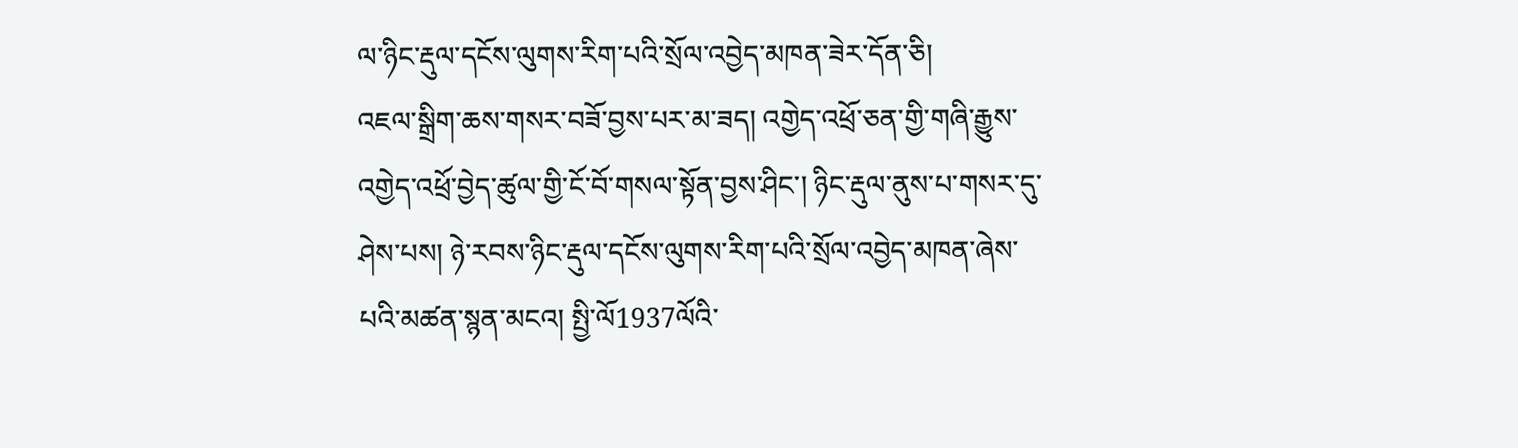ལ་ཉིང་རྡུལ་དངོས་ལུགས་རིག་པའི་སྲོལ་འབྱེད་མཁན་ཟེར་དོན་ཅི།
འཇལ་སྒྲིག་ཆས་གསར་བཟོ་བྱས་པར་མ་ཟད། འགྱེད་འཕྲོ་ཅན་གྱི་གཞི་རྒྱུས་འགྱེད་འཕྲོ་བྱེད་ཚུལ་གྱི་ངོ་བོ་གསལ་སྟོན་བྱས་ཤིང་། ཉིང་རྡུལ་ནུས་པ་གསར་དུ་ཤེས་པས། ཉེ་རབས་ཉིང་རྡུལ་དངོས་ལུགས་རིག་པའི་སྲོལ་འབྱེད་མཁན་ཞེས་པའི་མཚན་སྙན་མངའ། སྤྱི་ལོ1937ལོའི་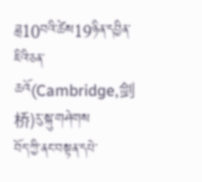ཟླ10བའི་ཚེས19ཉིན་དབྱིན་ཇིའི་ཅན་ཆའོ(Cambridge,剑桥)རུ་སྐུ་གཤེགས
བོད་ཀྱི་ནང་བསྟན་དཔེ་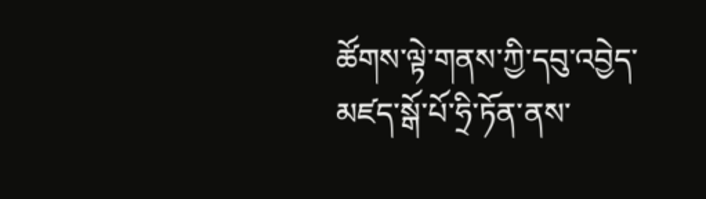ཚོགས་ལྟེ་གནས་ཀྱི་དབུ་འབྱེད་མཛད་སྒོ་པོ་ཧྲི་ཏོན་ནས་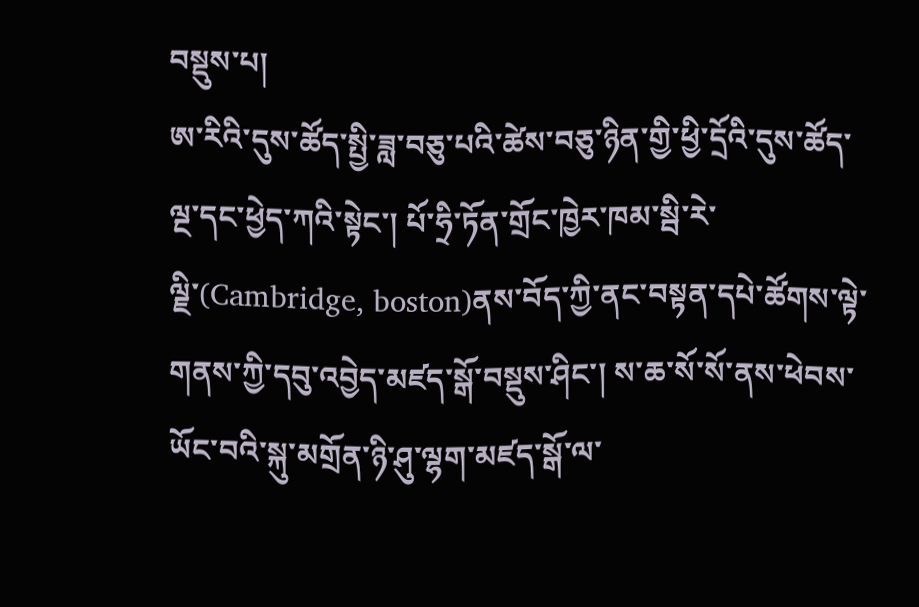བསྡུས་པ།
ཨ་རིའི་དུས་ཚོད་སྤྱི་ཟླ་བཅུ་པའི་ཚེས་བཅུ་ཉིན་གྱི་ཕྱི་དྲོའི་དུས་ཚོད་ལྔ་དང་ཕྱེད་ཀའི་སྟེང་། པོ་ཧྲི་ཏོན་གྲོང་ཁྱེར་ཁམ་སྦི་རེ་ལྗི་(Cambridge, boston)ནས་བོད་ཀྱི་ནང་བསྟན་དཔེ་ཚོགས་ལྟེ་གནས་ཀྱི་དབུ་འབྱེད་མཛད་སྒོ་བསྡུས་ཤིང་། ས་ཆ་སོ་སོ་ནས་ཕེབས་ཡོང་བའི་སྐུ་མགྲོན་ཉི་ཤུ་ལྷག་མཛད་སྒོ་ལ་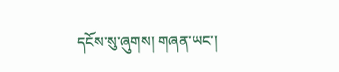དངོས་སུ་ཞུགས། གཞན་ཡང་།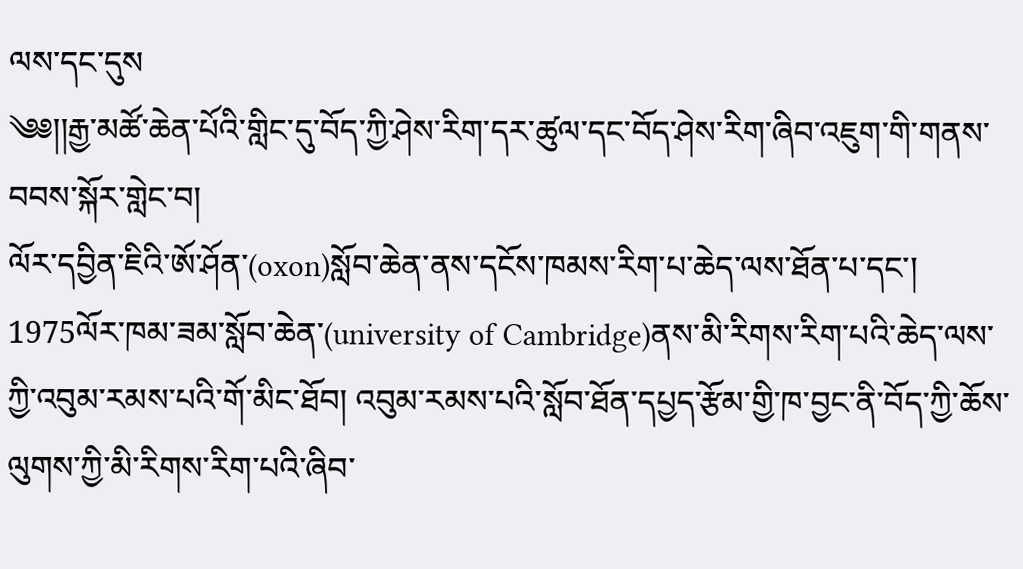ལས་དང་དུས
༄༅།།རྒྱ་མཚོ་ཆེན་པོའི་གླིང་དུ་བོད་ཀྱི་ཤེས་རིག་དར་ཚུལ་དང་བོད་ཤེས་རིག་ཞིབ་འཇུག་གི་གནས་བབས་སྐོར་གླེང་བ།
ལོར་དབྱིན་ཇིའི་ཨོ་ཤོན་(oxon)སློབ་ཆེན་ནས་དངོས་ཁམས་རིག་པ་ཆེད་ལས་ཐོན་པ་དང་། 1975ལོར་ཁམ་ཟམ་སློབ་ཆེན་(university of Cambridge)ནས་མི་རིགས་རིག་པའི་ཆེད་ལས་ཀྱི་འབུམ་རམས་པའི་གོ་མིང་ཐོབ། འབུམ་རམས་པའི་སློབ་ཐོན་དཔྱད་རྩོམ་གྱི་ཁ་བྱང་ནི་བོད་ཀྱི་ཆོས་ལུགས་ཀྱི་མི་རིགས་རིག་པའི་ཞིབ་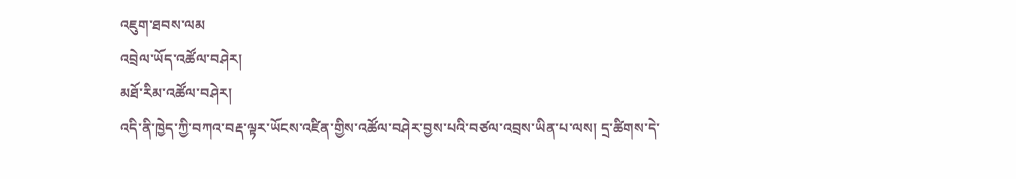འཇུག་ཐབས་ལམ
འབྲེལ་ཡོད་འཚོལ་བཤེར།
མཐོ་རིམ་འཚོལ་བཤེར།
འདི་ནི་ཁྱེད་ཀྱི་བཀའ་བརྡ་ལྟར་ཡོངས་འཛིན་གྱིས་འཚོལ་བཤེར་བྱས་པའི་བཙལ་འབྲས་ཡིན་པ་ལས། དྲ་ཚིགས་དེ་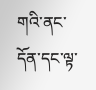གའི་ནང་དོན་དང་ལྟ་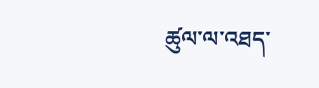ཚུལ་ལ་འཐད་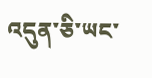འདུན་ཅི་ཡང་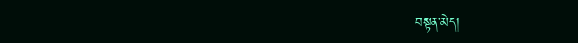བསྟན་མེད།